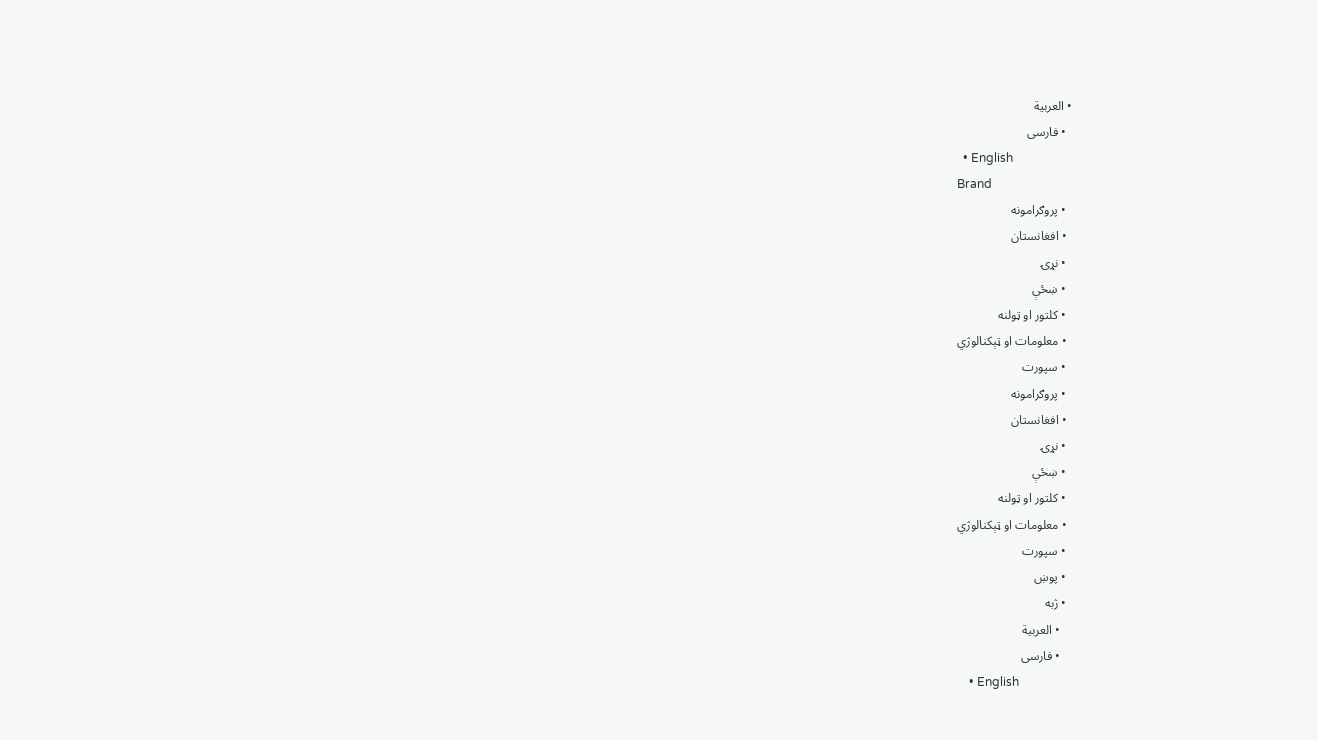• العربية
  • فارسی
  • English
Brand
  • پروګرامونه
  • افغانستان
  • نړۍ
  • ښځې
  • کلتور او ټولنه
  • معلومات او ټېکنالوژي
  • سپورت
  • پروګرامونه
  • افغانستان
  • نړۍ
  • ښځې
  • کلتور او ټولنه
  • معلومات او ټېکنالوژي
  • سپورت
  • پوښ
  • ژبه
    • العربية
    • فارسی
    • English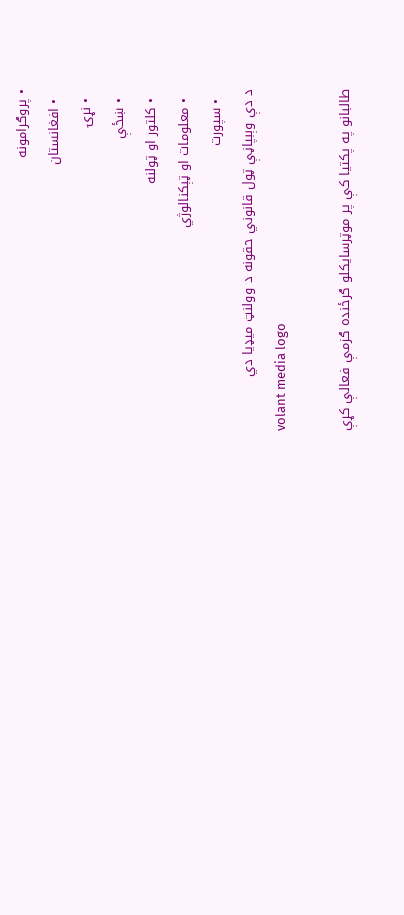• پروګرامونه
  • افغانستان
  • نړۍ
  • ښځې
  • کلتور او ټولنه
  • معلومات او ټېکنالوژي
  • سپورت
د دې وېبپاڼې ټول قانوني حقونه د وولنټ میډیا دي
volant media logo

طالبانو په پکتیا کې پر موټرسایکلو ګرځنده ګزمې فعالې کړې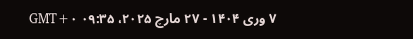۷ وری ۱۴۰۴ - ۲۷ مارچ ۲۰۲۵، ۰۹:۳۵ GMT+۰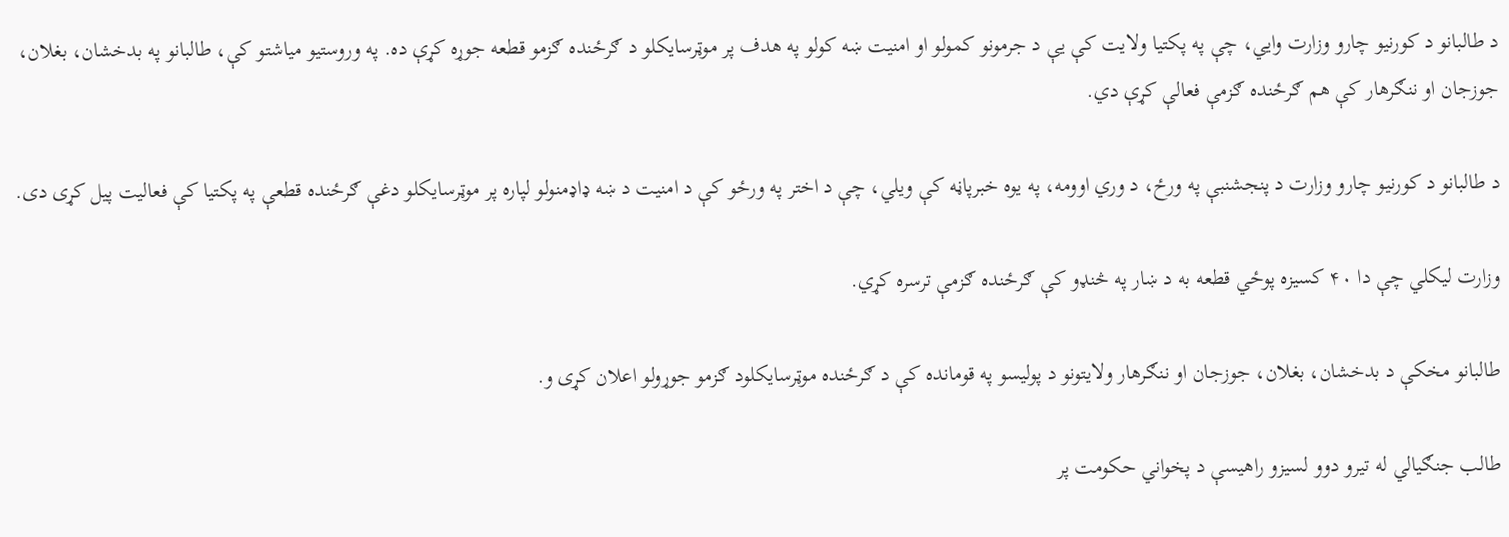د طالبانو د کورنیو چارو وزارت وايي، چې په پکتیا ولایت کې یې د جرمونو کمولو او امنیت ښه کولو په هدف پر موټرسایکلو د ګرځنده ګزمو قطعه جوړه کړې ده. په وروستیو میاشتو کې، طالبانو په بدخشان، بغلان، جوزجان او ننګرهار کې هم ګرځنده ګزمې فعالې کړې دي.

د طالبانو د کورنیو چارو وزارت د پنجشنبې په ورځ، د وري اوومه، په یوه خبرپاڼه کې ویلي، چې د اختر په ورځو کې د امنیت د ښه ډاډمنولو لپاره پر موټرسایکلو دغې ګرځنده قطعې په پکتیا کې فعالیت پیل کړی دی.

وزارت لیکلي چې دا ۴۰ کسیزه پوځي قطعه به د ښار په څنډو کې ګرځنده ګزمې ترسره کړي.

طالبانو مخکې د بدخشان، بغلان، جوزجان او ننګرهار ولایتونو د پولیسو په قومانده کې د ګرځنده موټرسایکلود ګزمو جوړولو اعلان کړی و.

طالب جنګیالي له تیرو دوو لسیزو راهیسې د پخواني حکومت پر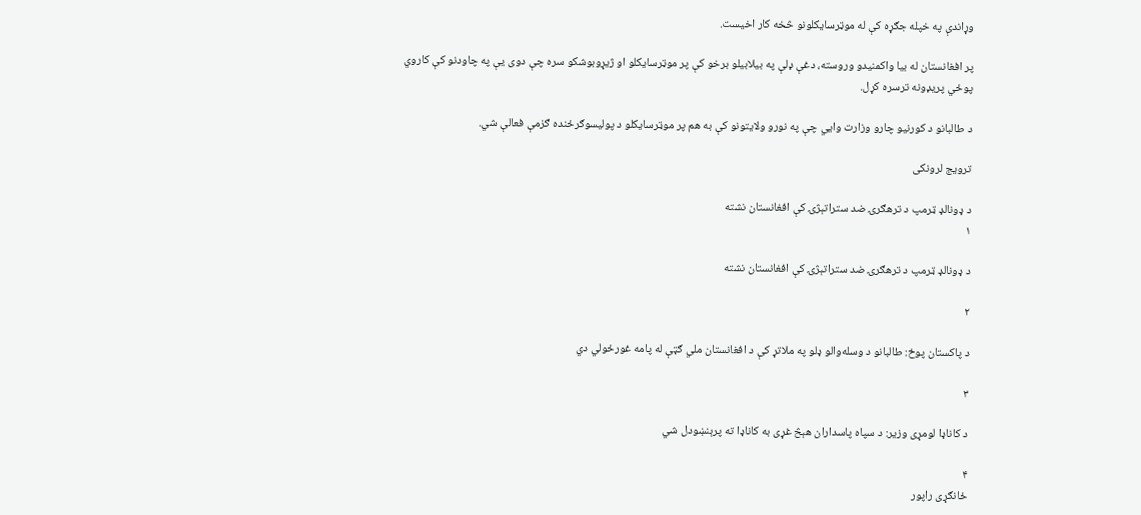وړاندې په خپله جګړه کې له موټرسایکلونو څخه کار اخیست.

پر افغانستان له بیا واکمنیدو وروسته، دغې ډلې په بیلابیلو برخو کې پر موټرسایکلو او ژیړوبوشکو سره چې دوی یې په چاودنو کې کاروي پوځي پریډونه ترسره کړل.

د طالبانو د کورنیو چارو وزارت وايي چې په نورو ولایتونو کې به هم پر موټرسایکلو د پولیسوګرځنده ګزمې فعالې شي.

ترویج لرونکی

د ډونالډ ټرمپ د ترهګرۍ ضد ستراتېژۍ کې افغانستان نشته
۱

د ډونالډ ټرمپ د ترهګرۍ ضد ستراتېژۍ کې افغانستان نشته

۲

د پاکستان پوځ: طالبانو د وسله‌والو ډلو په ملاتړ کې د افغانستان ملي ګټې له پامه غورځولي دي

۳

د کاناډا لومړی وزیر: د سپاه پاسداران هېڅ غړی به کاناډا ته پرېنښودل شي

۴
ځانګړی راپور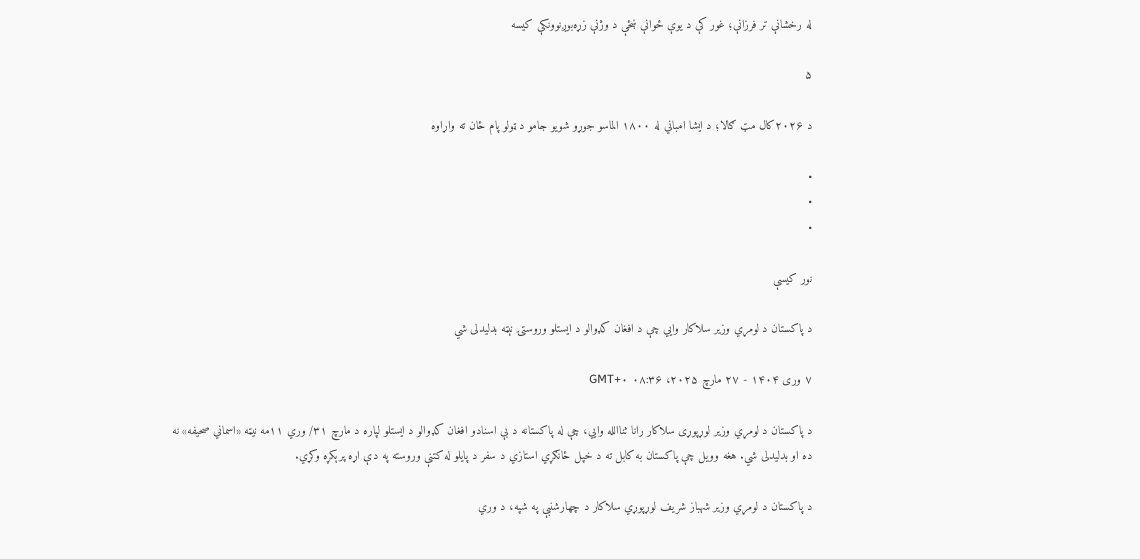له رخشانې تر فرزانې؛ غور کې د یوې ځوانې ښځې د وژنې زړه‌بوږنوونکې کیسه

۵

د ۲۰۲۶کال مټ ګالا؛ د ایشا امباني له ۱۸۰۰ الماسو جوړو شويو جامو د ټولو پام ځان ته واړاوه

•
•
•

نور کیسې

د پاکستان د لومړي وزیر سلاکار وايي چې د افغان کډوالو د ایستلو وروستۍ نېټه بدلیدلی شي

۷ وری ۱۴۰۴ - ۲۷ مارچ ۲۰۲۵، ۰۸:۳۶ GMT+۰

د پاکستان د لومړي وزیر لوړپوړی سلاکار رانا ثناالله وايي، چې له پاکستانه د بې اسنادو افغان کډوالو د ایستلو لپاره د مارچ ۳۱/ وري ۱۱مه نیټه «اسماني صحیفه» نه ده او بدلیدلی شي. هغه وويل چې پاکستان به کابل ته د خپل ځانګړي استازي د سفر د پایلو له کتنې وروسته په دې اړه پرېکړه وکړي.

د پاکستان د لومړي وزیر شهباز شریف لوړپوړي سلاکار د چهارشنبې په شپه، د وري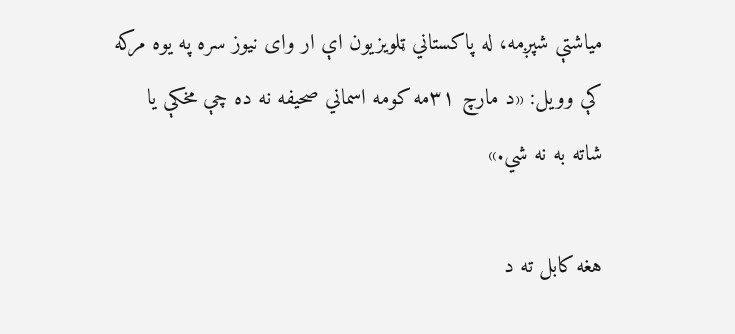میاشتې شپږمه، له پاکستاني ټلویزیون اې ار وای نیوز سره په یوه مرکه کې وویل: «د مارچ ۳۱مه کومه اسماني صحیفه نه ده چې مخکې یا شاته به نه شي.»

هغه کابل ته د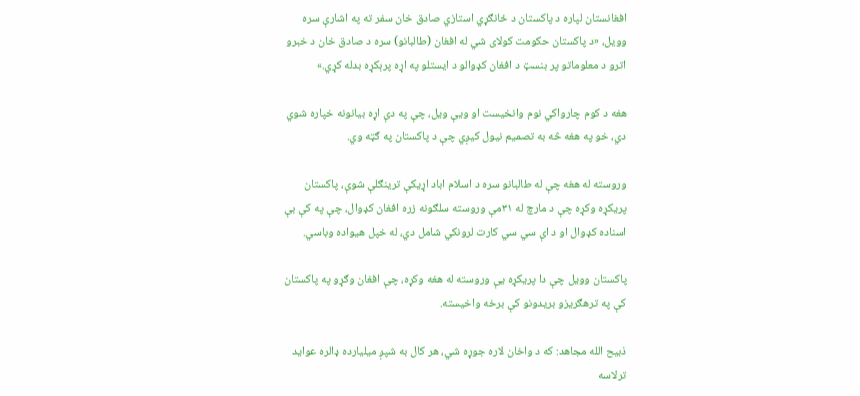افغانستان لپاره د پاکستان د ځانګړي استازي صادق خان سفر ته په اشارې سره وویل، «د پاکستان حکومت کولای شي له افغان (طالبانو) سره د صادق خان د خبرو اترو د معلوماتو پر بنسټ د افغان کډوالو د ایستلو په اړه پرېکړه بدله کړي.»

هغه د کوم چارواکي نوم وانخیست او ویې ویل، چې په دې اړه بیانونه خپاره شوي دي، خو په هغه څه به تصمیم نیول کیږي چې د پاکستان په ګټه وي.

وروسته له هغه چې له طالبانو سره د اسلام اباد اړیکې ترینګلې شوې، پاکستان پریکړه وکړه چې د مارچ له ۳۱مې وروسته سلګونه زره افغان کډوال، چې په کې بې اسناده کډوال او د اې سي سي کارت لرونکي شامل دي، له خپل هیواده وباسي.

پاکستان وویل چې دا پریکړه یې وروسته له هغه وکړه، چې افغان وګړو په پاکستان کې په ترهګریزو بریدونو کې برخه واخیسته.

ذبیح الله مجاهد: که د واخان لاره جوړه شي، هر کال به شپږ میلیارده ډالره عواید ترلاسه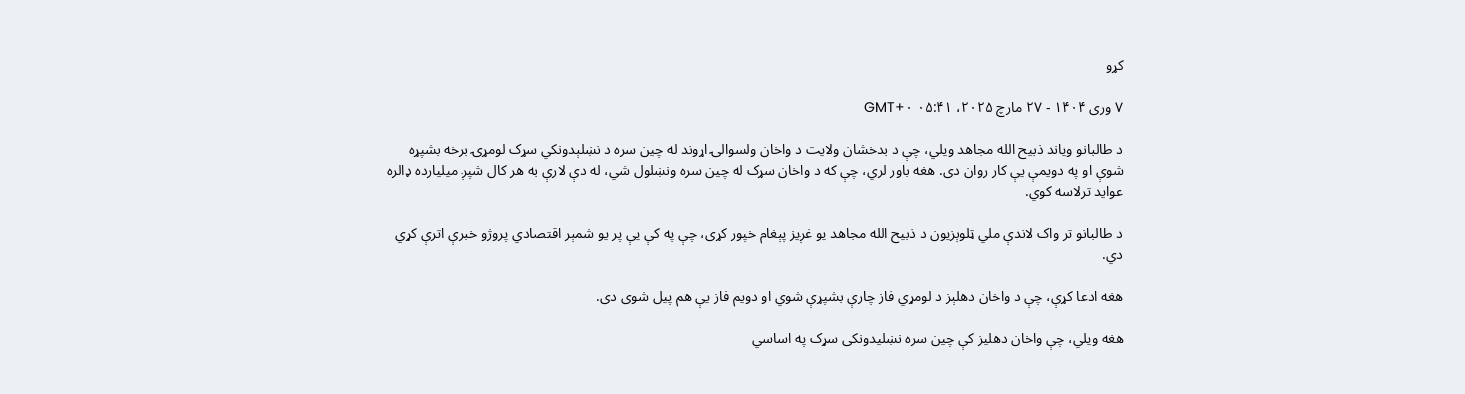کړو

۷ وری ۱۴۰۴ - ۲۷ مارچ ۲۰۲۵، ۰۵:۴۱ GMT+۰

د طالبانو ویاند ذبیح الله مجاهد ویلي، چې د بدخشان ولایت د واخان ولسوالۍ اړوند له چین سره د نښلېدونکي سړک لومړۍ برخه بشپړه شوې او په دویمې یې کار روان دی. هغه باور لري، چې که د واخان سړک له چین سره ونښلول شي، له دې لارې به هر کال شپږ میلیارده ډالره عواید ترلاسه کوي.

د طالبانو تر واک لاندې ملي ټلوېزیون د ذبیح الله مجاهد یو غږیز پېغام خپور کړی، چې په کې یې پر یو شمېر اقتصادي پروژو خبرې اترې کړي دي.

هغه ادعا کړې، چې د واخان دهلېز د لومړي فاز چارې بشپړې شوي‌ او دویم فاز یې هم پیل شوی دی.

هغه ویلي، چې واخان دهلیز کې چین سره نښلیدونکی سړک په اساسي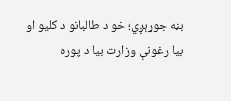بڼه جوړېږي؛ خو د طالبانو د کلیو او بیا رغونې وزارت بیا د پوره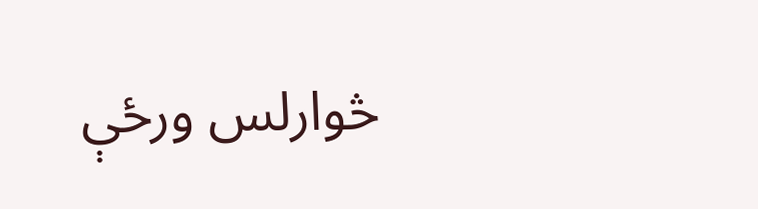څوارلس ورځې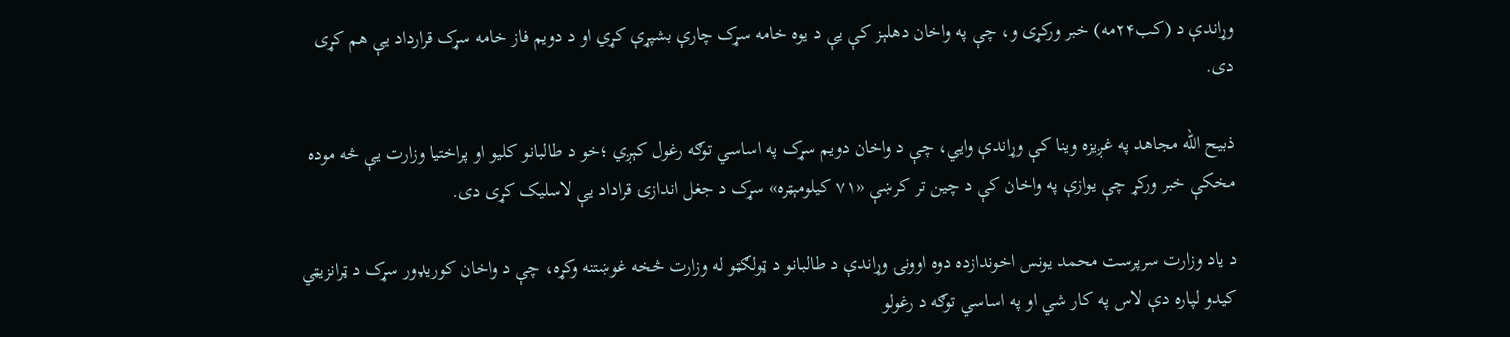وړاندې د (کب۲۴مه) خبر ورکړی و، چې په واخان دهلېز کې یې د یوه خامه سړک چارې بشپړې کړي او د دویم فاز خامه سړک قرارداد یې هم کړی دی.

ذبیح الله مجاهد په غږیزه وینا کې وړاندې وايي، چې د واخان دویم سړک په اساسي توګه رغول کېږي ؛خو د طالبانو کلیو او پراختیا وزارت یې څه موده مخکې خبر ورکړ چې یوازې په واخان کې د چین تر کرښې «۷۱ کیلومېټره» سړک د جغل اندازۍ قراداد یې لاسلیک کړی دی.

د یاد وزارت سرپرست محمد یونس اخوندازده دوه اوونۍ وړاندې د طالبانو د ټولګټو له وزارت څخه غوښتنه وکړه، چې د واخان کوریډور سړک د ټرانزیټي کیدو لپاره دې لاس په کار شي‌ او په اساسي توګه د رغولو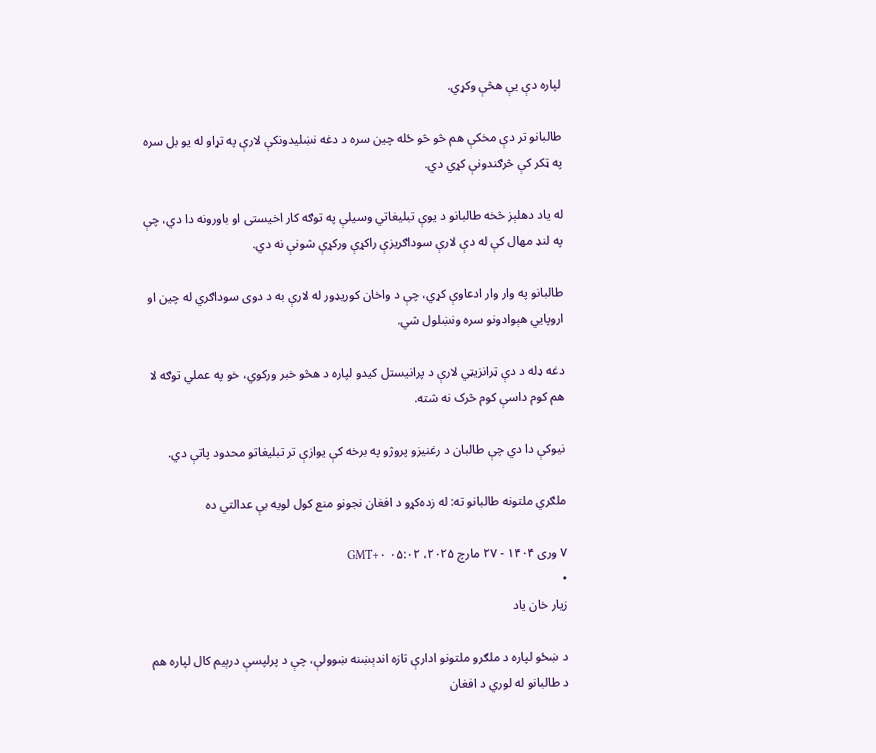لپاره دې یې هڅې وکړي.

طالبانو تر دې مخکې هم څو څو ځله چین سره د دغه نښلیدونکې لارې په تړاو له یو بل سره په ټکر کې څرګندونې کړي دي.

له یاد دهلېز څخه طالبانو د یوې تبلیغاتي وسیلې په توګه کار اخیستی او باورونه دا دي، چې په لنډ مهال کې له دې لارې سوداګریزې راکړې ورکړې شونې نه دي.

طالبانو په وار وار ادعاوې کړي، چې د واخان کوریډور له لارې به د دوی سوداګري له چین او اروپايي هېوادونو سره ونښلول شي.

دغه ډله د دې ټرانزیټي لارې د پرانیستل کیدو لپاره د هڅو خبر ورکوي، خو په عملي توګه لا هم کوم داسې کوم څرک نه شته.

نیوکې دا دي‌ چې طالبان د رغنیزو پروژو په برخه کې یوازې تر تبلیغاتو محدود پاتې دي.

ملګري ملتونه طالبانو ته: له زده‌کړو د افغان نجونو منع کول لویه بې عدالتي ده

۷ وری ۱۴۰۴ - ۲۷ مارچ ۲۰۲۵، ۰۵:۰۲ GMT+۰
•
زیار خان یاد

د ښځو لپاره د ملګرو ملتونو ادارې تازه اندېښنه ښوولې، چې د پرلپسې درېیم کال لپاره هم د طالبانو له لوري د افغان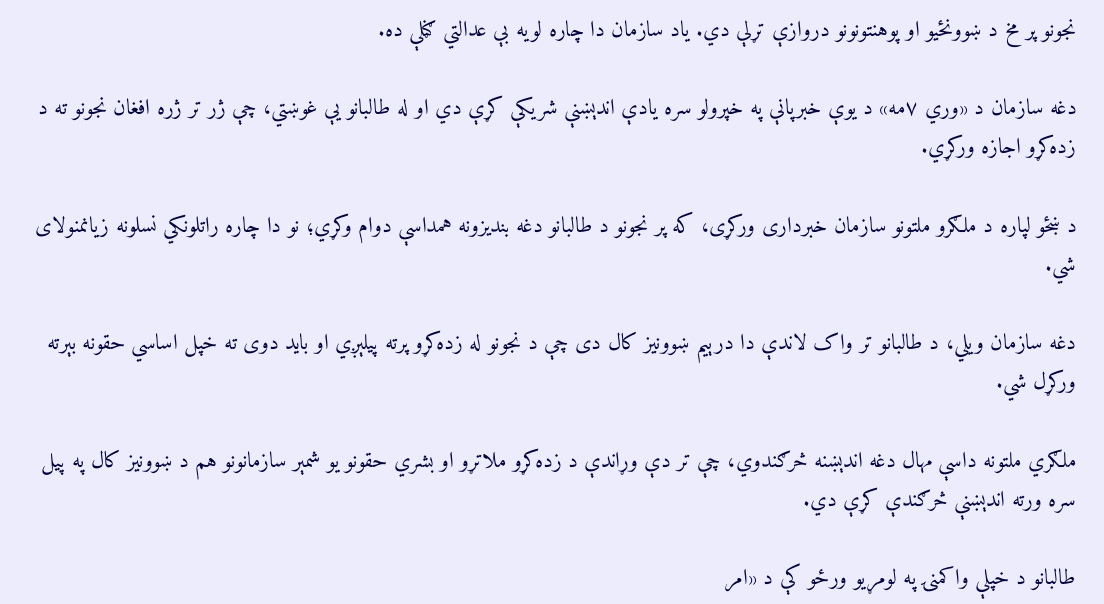نجونو پر مخ د ښوونځیو او پوهنتونونو دروازې تړلې دي. یاد سازمان دا چاره لویه بې عدالتي ګڼلې ده.

دغه سازمان د «وري ۷مه» د یوې خبرپانې په خپرولو سره یادې اندېښنې شریکې کړې دي او له طالبانو یې غوښتي، چې ژر تر ژره افغان نجونو ته د زده‌کړو اجازه ورکړي.

د ښځو لپاره د ملګرو ملتونو سازمان خبرداری ورکړی، که پر نجونو د طالبانو دغه بندیزونه همداسې دوام وکړي؛ نو دا چاره راتلونکي نسلونه زیانمنولای شي.

دغه سازمان ویلي، د طالبانو تر واک لاندې دا درېیم ښوونیز کال دی چې د نجونو له زده‌کړو پرته پیلېږي او باید دوی ته خپل اساسي حقونه بېرته ورکړل شي.

ملګري ملتونه داسې مهال دغه اندېښنه څرګندوي، چې تر دې وړاندې د زده‌کړو ملاتړو او بشري حقونو یو شمېر سازمانونو هم د ښوونیز کال په پیل سره ورته اندېښنې څرګندې کړې دي.

طالبانو د خپلې واکمنۍ په لومړیو ورځو کې د «امر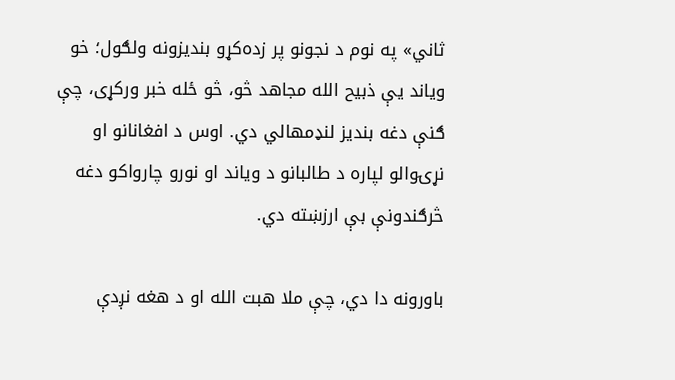ثاني» په نوم د نجونو پر زده‌کړو بندیزونه ولګول؛ خو ویاند یې ذبیح الله مجاهد څو، څو ځله خبر ورکړی، چې ګنې دغه بندیز لنډمهالي دي. اوس د افغانانو او نړۍوالو لپاره د طالبانو د ویاند او نورو چارواکو دغه څرګندونې بې ارزښته دي.

باورونه دا دي، چې ملا هبت الله او د هغه نږدې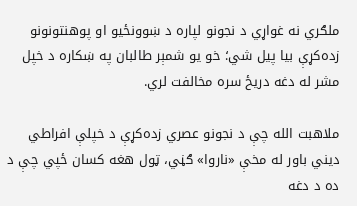ملګري نه غواړي د نجونو لپاره د ښوونځیو او پوهنتونونو زده‌کړې بیا پیل شي؛ خو یو شمېر طالبان په ښکاره د خپل مشر له دغه دریځ سره مخالفت لري.

ملاهبت الله چې د نجونو عصري زده‌کړې د خپلې افراطي دیني باور له مخې «ناروا» ګڼي، ټول هغه کسان ځپي چې د ده د دغه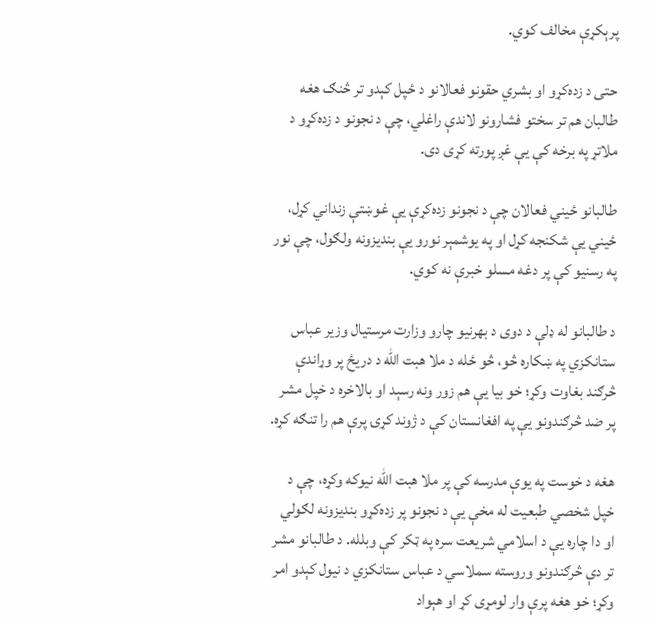پرېکړې مخالف کوي.

حتی د زده‌کړو او بشري حقونو فعالانو د ځپل کېدو تر څنګ هغه طالبان هم تر سختو فشارونو لاندې راغلي، چې د نجونو د زده‌کړو د ملاتړ په برخه کې یې غږ پورته کړی دی.

طالبانو ځیني فعالان چې د نجونو زده‌کړې یې غوښتې زنداني کړل، ځیني یې شکنجه کړل او په یوشمېر نورو یې بندیزونه ولګول، چې نور په رسنیو کې پر دغه مسلو خبرې نه کوي.

د طالبانو له ډلې د دوی د بهرنیو چارو وزارت مرستیال وزیر عباس ستانکزي په ښکاره څو، څو ځله د ملا هبت الله د دریځ پر وړاندې څرګند بغاوت وکړ؛ خو بیا یې هم زور ونه رسېد او بالاخره د خپل مشر پر ضد څرګندونو یې په افغانستان کې د ژوند کړۍ پرې هم را تنګه کړه.

هغه د خوست په یوې مدرسه کې پر ملا هبت الله نیوکه وکړه، چې د خپل شخصي طبعیت له مخې یې د نجونو پر زده‌کړو بندیزونه لګولي او دا چاره یې د اسلامي شریعت سره په ټکر کې وبلله. د طالبانو مشر تر دې څرګندونو وروسته سملاسي د عباس ستانکزي د نیول کېدو امر وکړ؛ خو هغه پرې وار لومړی کړ او هېواد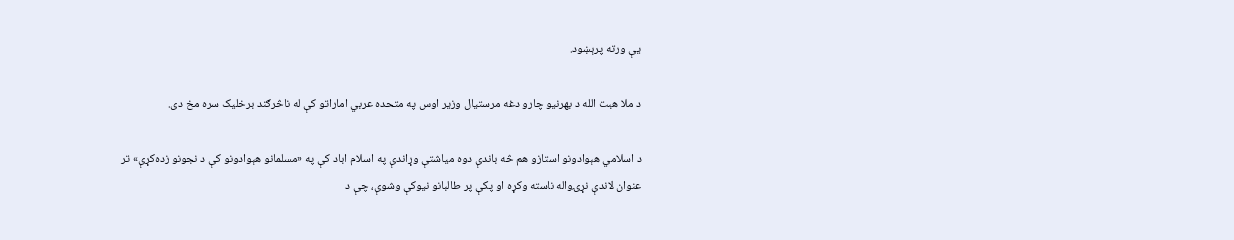یې ورته پرېښود.

د ملا هبت الله د بهرنیو چارو دغه مرستیال وزیر اوس په متحده عربي اماراتو کې له ناڅرګند برخلیک سره مخ دی.

د اسلامي هېوادونو استازو هم څه باندې دوه میاشتې وړاندې په اسلام اباد کې په «مسلمانو هېوادونو کې د نجونو زده‌کړې» تر عنوان لاندې نړۍواله ناسته وکړه او پکې پر طالبانو نیوکې وشوې، چې د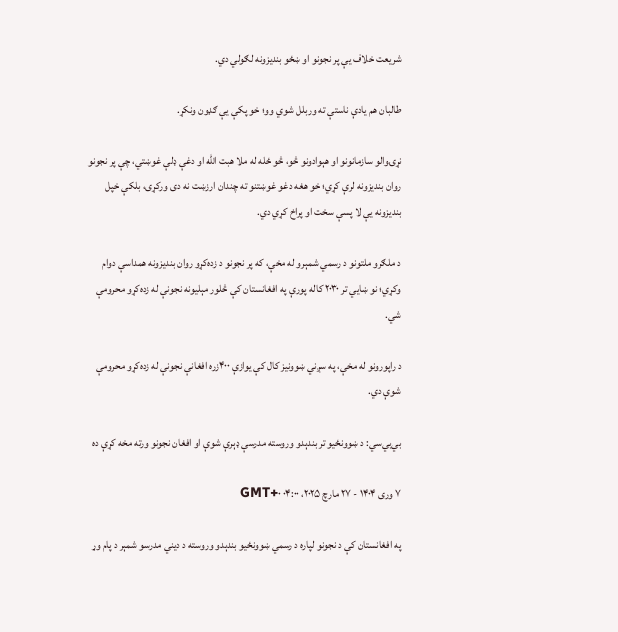شریعت خلاف یې پر نجونو او ښځو بندیزونه لګولي دي.

طالبان هم یادې ناستې ته وربلل شوي وو؛ خو پکې یې ګډون ونکړ.

نړۍوالو سازمانونو او هېوادونو څو، څو ځله له ملا هبت الله او دغې ډلې غوښتي، چې پر نجونو روان بندیزونه لرې کړي؛ خو هغه دغو غوښتنو ته چندان ارزښت نه دی ورکړی، بلکې خپل بندیزونه یې لا پسې سخت او پراخ کړي دي.

د ملګرو ملتونو د رسمي شمېرو له مخې، که پر نجونو د زده‌کړو روان بندیزونه همداسې دوام وکړي؛ نو ښايي تر ۲۰۳۰ کاله پورې په افغانستان کې څلور مېلیونه نجونې له زده‌کړو محرومې شي.

د راپورونو له مخې، په سږني ښوونیز کال کې یوازې ۴۰۰زره افغانې نجونې له زده‌کړو محرومې شوې دي.

بي‌بي‌سي: د ښوونځیو تر بندېدو وروسته مدرسې ډېرې شوې او افغان نجونو ورته مخه کړې ده

۷ وری ۱۴۰۴ - ۲۷ مارچ ۲۰۲۵، ۰۴:۰۰ GMT+۰

په افغانستان کې د نجونو لپاره د رسمي ښوونځیو بندېدو وروسته د ديني مدرسو شمېر د پام وړ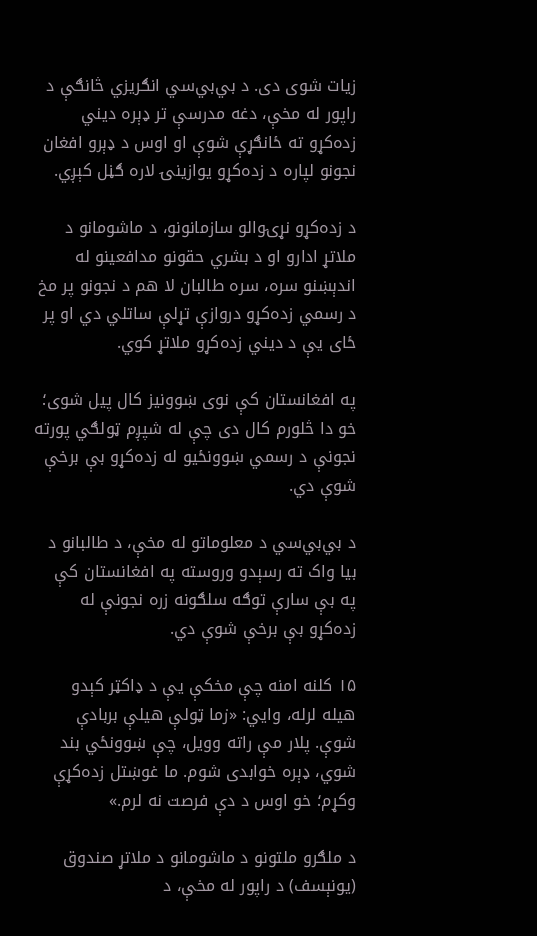زیات شوی دی. د بي‌بي‌سي انګریزي څانګې د راپور له مخې، دغه مدرسې تر ډېره دیني زده‌کړو ته ځانګړې شوې او اوس د ډېرو افغان نجونو لپاره د زده‌کړو یوازینۍ لاره ګڼل کېږي.

د زده‌کړو نړۍوالو سازمانونو، د ماشومانو د ملاتړ ادارو او د بشري حقونو مدافعینو له اندېښنو سره، سره طالبان لا هم د نجونو پر مخ د رسمي زده‌کړو دروازې تړلې ساتلي‌ دي او پر ځای یې د ديني زده‌کړو ملاتړ کوي.

په افغانستان کې نوی ښوونیز کال پیل شوی؛ خو دا څلورم کال دی چې له شپږم ټولګي پورته نجونې د رسمي ښوونځیو له زده‌کړو بې برخې شوې دي.

د بي‌بي‌سي د معلوماتو له مخې، د طالبانو د بیا واک ته رسېدو وروسته په افغانستان کې په بې سارې توګه سلګونه زره نجونې له زده‌کړو بې برخې شوې دي.

۱۵ کلنه امنه چې مخکې یې د ډاکټر کېدو هیله لرله، وايي: «زما ټولې هیلې بربادې شوې. پلار مې راته وویل، چې ښوونځي بند شوي، ډېره خوابدی شوم. ما غوښتل زده‌کړې وکړم؛ خو اوس د دې فرصت نه‌ لرم.»

د ملګرو ملتونو د ماشومانو د ملاتړ صندوق (یونېسف) د راپور له مخې، د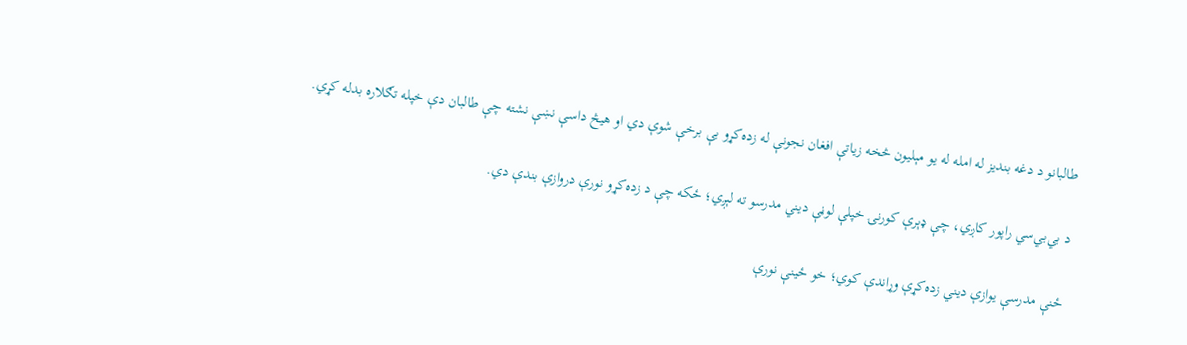طالبانو د دغه بندیز له امله له یو مېلیون څخه زیاتې افغان نجونې له زده‌کړو بې ‌برخې شوې دي او هیڅ داسې نښې نشته چې طالبان دې خپله تګلاره بدله کړي.

د بي‌بي‌سي راپور کاږي، چې ډېرې کورنۍ خپلې لوڼې ديني مدرسو ته لېږي؛ ځکه چې د زده‌کړو نورې دروازې بندې دي.

ځنې مدرسې یوازې دیني زده‌کړې وړاندې کوي؛ خو ځینې نورې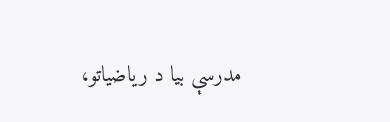مدرسې بیا د ریاضیاتو،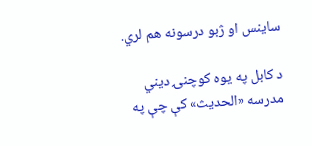ساینس او ژبو درسونه هم لري.

د کابل په یوه کوچنۍ ديني مدرسه «الحدیث» کې چې په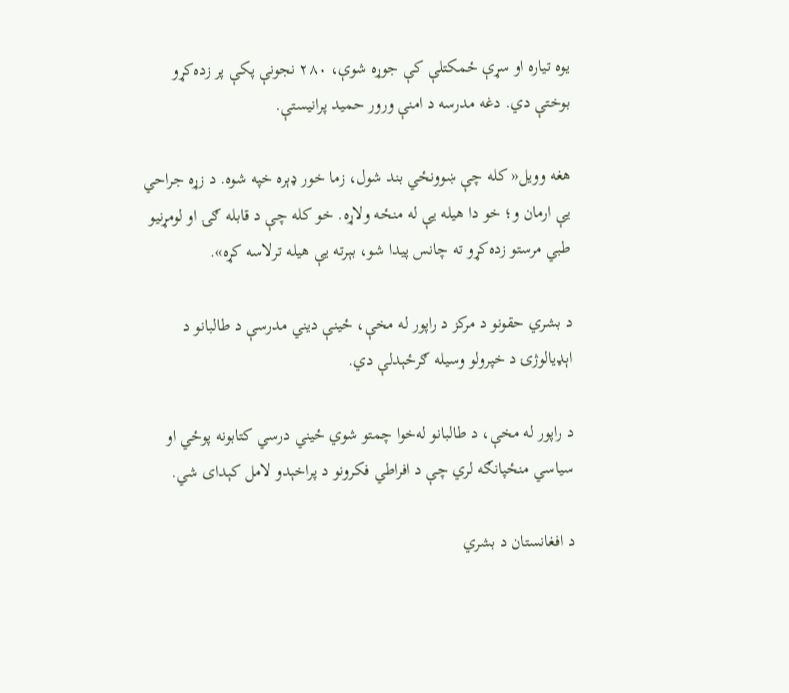یوه تیاره او سړې ځمکتلې کې جوړه شوې، ۲۸۰ نجونې پکې پر زده‌کړو بوختې دي. دغه مدرسه د امنې ورور حمید پرانیستې.

هغه وویل« کله چې ښوونځي بند شول، زما خور ډېره خپه شوه. د زړه جراحي یې ارمان و؛ خو دا هیله یې له منځه ولاړه. خو کله چې د قابله‌ ګۍ او لومړنیو طبي مرستو زده‌‌کړو ته چانس پیدا شو، بېرته یې هیله ترلاسه کړه».

د بشري حقونو د مرکز د راپور له مخې، ځینې ديني مدرسې د طالبانو د اېډیالوژۍ د خپرولو وسیله ګرځېدلې دي.

د راپور له مخې، د طالبانو له‌خوا چمتو شوي ځیني درسي کتابونه پوځي او سیاسي منځپانګه لري چې د افراطي فکرونو د پراخېدو لامل کېدای شي.

د افغانستان د بشري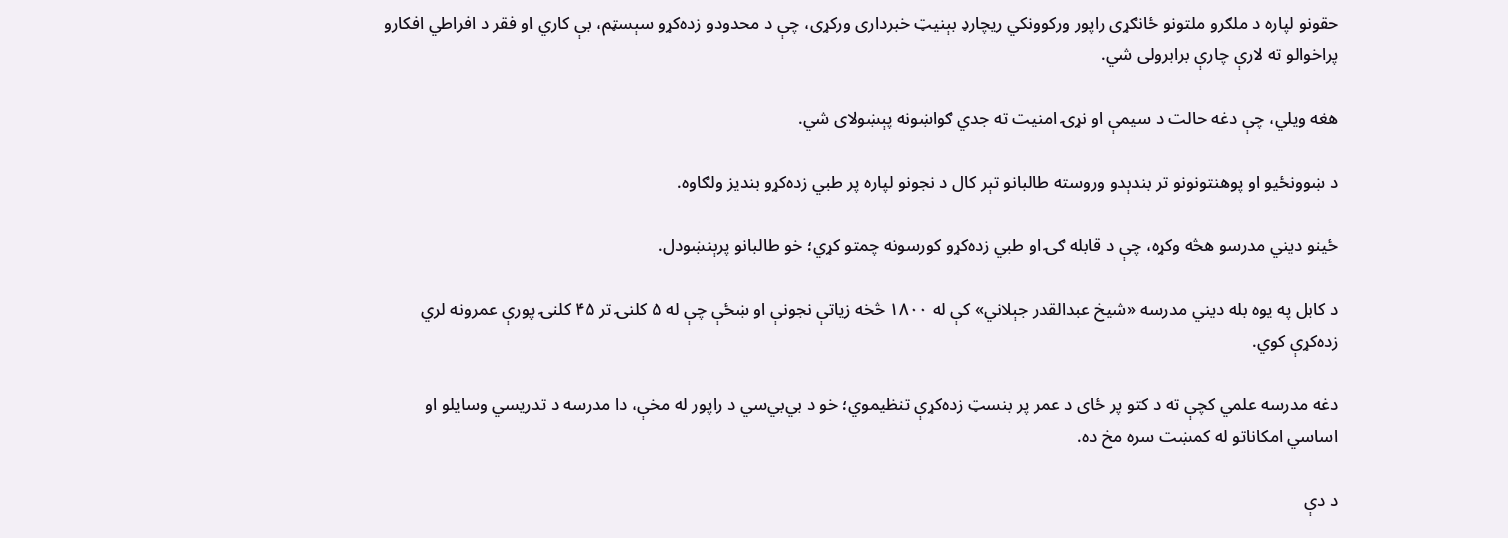حقونو لپاره د ملګرو ملتونو ځانګړی راپور ورکوونکي ریچارډ بېنیټ خبرداری ورکړی، چې د محدودو زده‌کړو سېسټم، بې کاري او فقر د افراطي افکارو پراخوالو ته لارې چارې برابرولی شي.

هغه ویلي، چې دغه حالت د سیمې او نړۍ امنیت ته جدي ګواښونه پېښولای شي.

د ښوونځیو او پوهنتونونو تر بندېدو وروسته طالبانو تېر کال د نجونو لپاره پر طبي زده‌کړو بندیز ولګاوه.

ځینو ديني مدرسو هڅه وکړه، چې د قابله ‌ګۍ او طبي زده‌کړو کورسونه چمتو کړي؛ خو طالبانو پرېنښودل.

د کابل په یوه بله ديني مدرسه «شیخ عبدالقدر جېلاني» کې له ۱۸۰۰ څخه زیاتې نجونې او ښځې چې له ۵ کلنۍ تر ۴۵ کلنۍ پورې عمرونه لري زده‌کړې کوي.

دغه مدرسه علمي کچې ته د کتو پر ځای د عمر پر بنسټ زده‌کړې تنظیموي؛ خو د بي‌بي‌سي د راپور له مخې، دا مدرسه د تدریسي وسایلو او اساسي امکاناتو له کمښت سره مخ ده.

د دې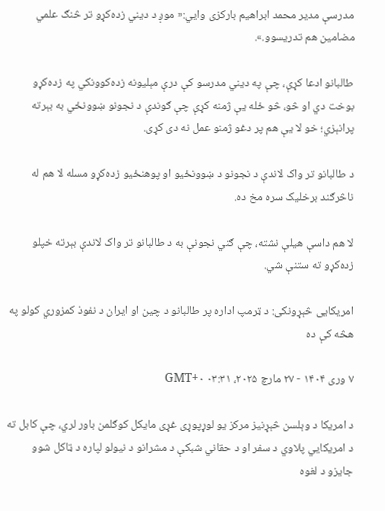مدرسې مدیر محمد ابراهیم بارکزی وایي:« موږ د دیني زده‌کړو تر څنګ علمي مضامین هم تدریسوو.».

طالبانو ادعا کړې، چې په دیني مدرسو کې درې مېلیونه زده‌کوونکي په زده‌کړو بوخت دي او څو، څو ځله یې ژمنه کړې چې ګوندې د نجونو ښوونځي به بېرته پرانېزي؛ خو لا یې هم پر دغو ژمنو عمل نه دی کړی.

د طالبانو تر واک لاندې د نجونو د ښوونځیو او پوهنځيو زده‌کړو مسله لا هم له ناڅرګند برخلیک سره مخ ده.

لا هم داسې هیلې نشته، چې ګني نجونې به د طالبانو تر واک لاندې بېرته خپلو زده‌کړو ته ستنې شي.

امریکایی څېړونکی: د ټرمپ اداره پر طالبانو د چین او ایران د نفوذ کمزوري کولو په هڅه کې ده

۷ وری ۱۴۰۴ - ۲۷ مارچ ۲۰۲۵، ۰۳:۳۱ GMT+۰

د امریکا د وېلسن څېړنیز مرکز یو لوړپوړی غړی مایکل کوګلمن باور لري، چې کابل ته د امریکايي پلاوي د سفر او د حقاني شبکې د مشرانو د نیولو لپاره د ټاکل شوو جایزو د لغوه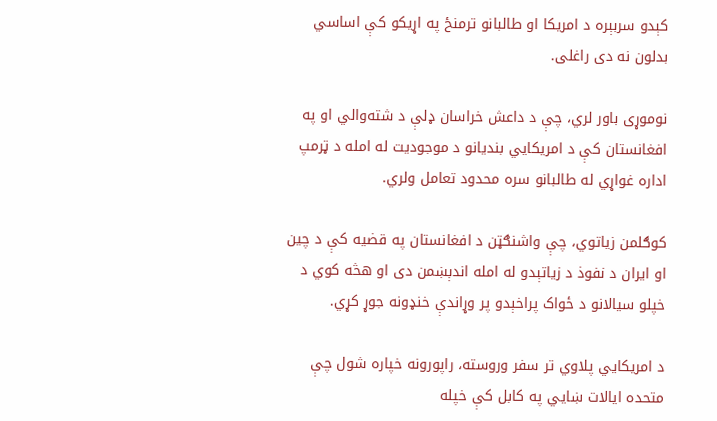کېدو سربېره د امریکا او طالبانو ترمنځ په اړیکو کې اساسي بدلون نه دی راغلی.

نوموړی باور لري، چې د داعش خراسان ډلې د شته‌والي او په افغانستان کې د امریکايي بندیانو د موجودیت له امله د ټرمپ اداره غواړي له طالبانو سره محدود تعامل ولري.

کوګلمن زیاتوي، چې واشنګټن د افغانستان په قضیه کې د چین او ایران د نفوذ د زیاتېدو له امله اندېښمن دی او هڅه کوي د خپلو سیالانو د ځواک پراخېدو پر وړاندې خنډونه جوړ کړي.

د امریکايي پلاوي تر سفر وروسته، راپورونه خپاره شول چې متحده ایالات ښايي په کابل کې خپله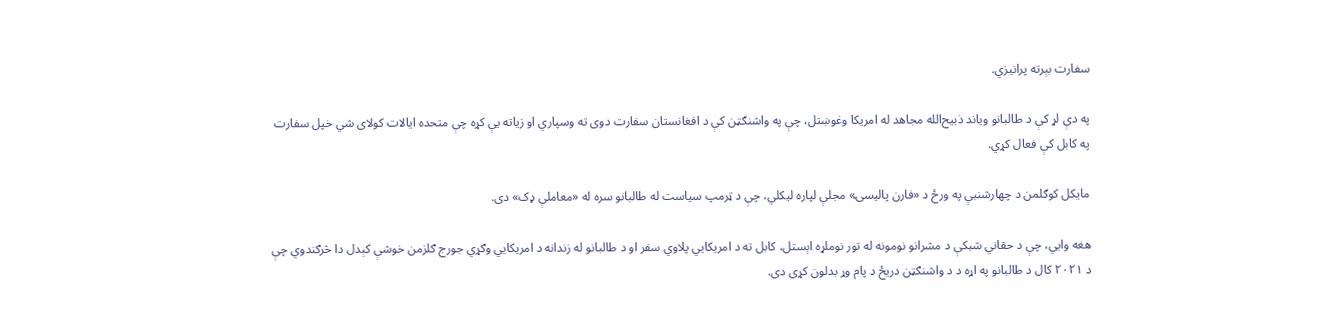سفارت بېرته پرانیزي.

په دې لړ کې د طالبانو ویاند ذبیح‌الله مجاهد له امریکا وغوښتل، چې په واشنګټن کې د افغانستان سفارت دوی ته وسپاري او زیاته یې کړه چې متحده ایالات کولای شي خپل سفارت په کابل کې فعال کړي.

مایکل کوګلمن د چهارشنبې په ورځ د «فارن پالیسۍ» مجلې لپاره لیکلي، چې د ټرمپ سیاست له طالبانو سره له «معاملې ډک» دی.

هغه وايي، چې د حقاني شبکې د مشرانو نومونه له تور نوملړه اېستل، کابل ته د امریکايي پلاوي سفر او د طالبانو له زندانه د امریکايي وګړي جورج ګلزمن خوشې کېدل دا څرګندوي چې د ۲۰۲۱ کال د طالبانو په اړه د د واشنګټن دریځ د پام وړ بدلون کړی دی.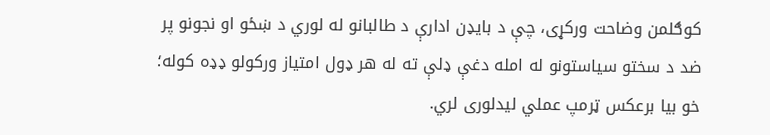کوګلمن وضاحت ورکړی، چې د بایډن ادارې د طالبانو له لوري د ښځو او نجونو پر ضد د سختو سیاستونو له امله دغې ډلې ته له هر ډول امتیاز ورکولو ډډه کوله؛ خو بیا برعکس ټرمپ عملي لیدلوری لري.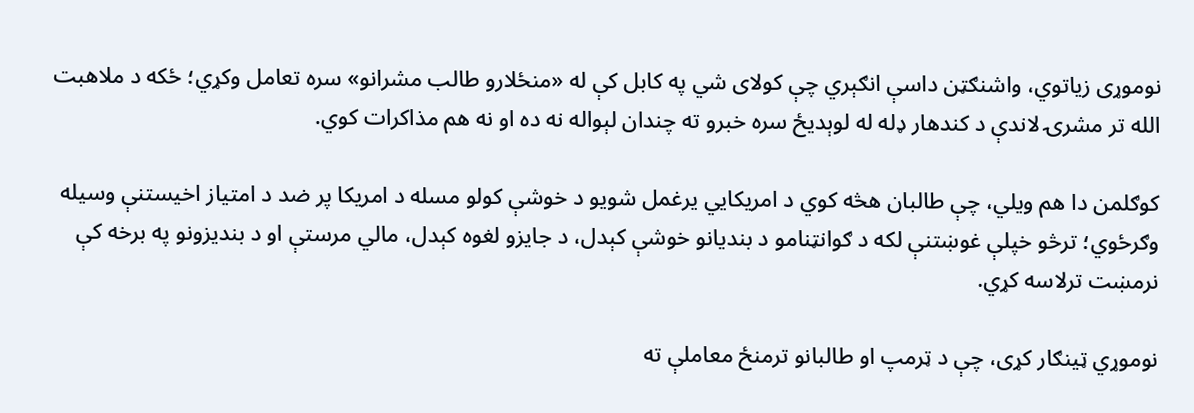نوموړی زیاتوي، واشنګټن داسې انګېري چې کولای شي په کابل کې له «منځلارو طالب مشرانو» سره تعامل وکړي؛ ځکه د ملاهبت الله تر مشرۍ لاندې د کندهار ډله له لوېدیځ سره خبرو ته چندان لېواله نه ده او نه هم مذاکرات کوي.

کوګلمن دا هم ویلي، چې طالبان هڅه کوي د امریکايي یرغمل شویو د خوشې کولو مسله د امریکا پر ضد د امتیاز اخیستنې وسیله وګرځوي؛ ترڅو خپلې غوښتنې لکه د ګوانټنامو د بندیانو خوشې کېدل، د جایزو لغوه کېدل، مالي مرستې او د بندیزونو په برخه کې نرمښت ترلاسه کړي.

نوموړي ټینګار کړی، چې د ټرمپ او طالبانو ترمنځ معاملې ته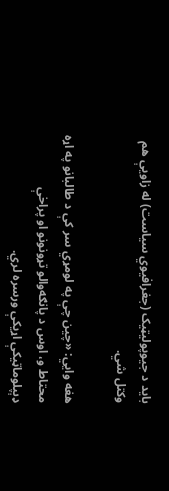باید د جیوپولیټیک (جغرافیوي سیاست) له زاویې هم وکتل شي.

هغه وايي: «چین چې په لومړي سر کې د طالبانو په اړه محتاط و، اوس د پانګه‌والو تړونونو او پراخې ډېپلوماټيکې اړیکې ورسره لري.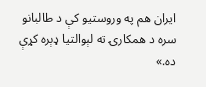ایران هم په وروستیو کې د طالبانو سره د همکارۍ ته لېوالتیا ډېره کړې ده.»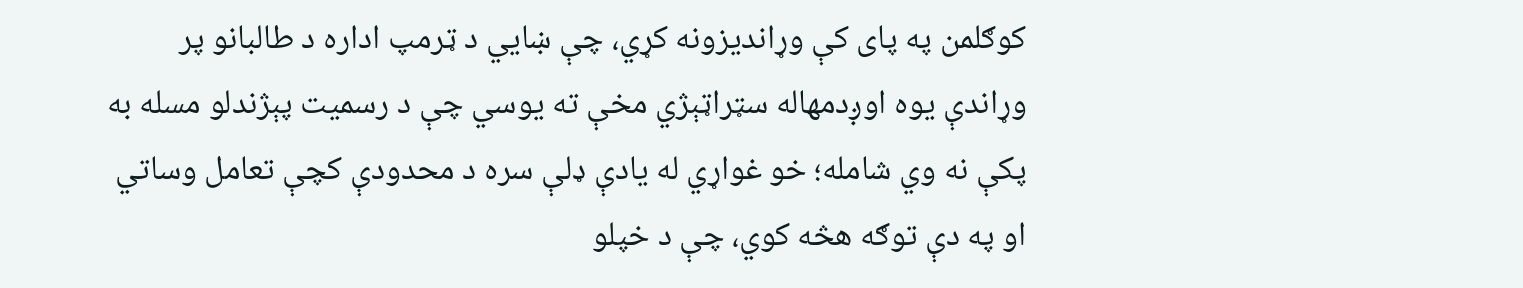کوګلمن په پای کې وړاندیزونه کړي، چې ښايي د ټرمپ اداره د طالبانو‌ پر وړاندې یوه اوږدمهاله سټراټېژي مخې ته یوسي چې د رسمیت پېژندلو مسله به پکې نه وي شامله؛ خو غواړي له یادې ډلې سره د محدودې کچې تعامل وساتي او په دې توګه هڅه کوي، چې د خپلو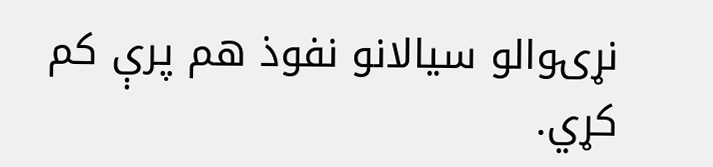نړۍوالو سیالانو نفوذ هم پرې کم کړي.